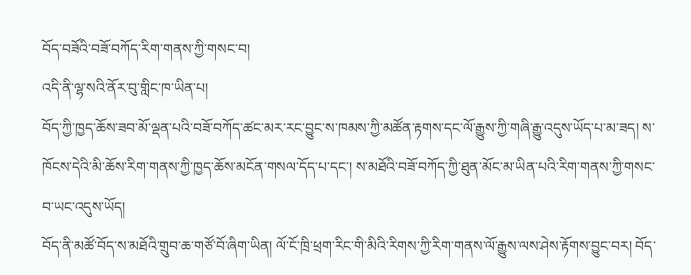བོད་བཟོའི་བཟོ་བཀོད་རིག་གནས་ཀྱི་གསང་བ།
འདི་ནི་ལྷ་སའི་ནོར་བུ་གླིང་ཁ་ཡིན་པ།
བོད་ཀྱི་ཁྱད་ཆོས་ཟབ་མོ་ལྡན་པའི་བཟོ་བཀོད་ཚང་མར་རང་བྱུང་ས་ཁམས་ཀྱི་མཚོན་རྟགས་དང་ལོ་རྒྱུས་ཀྱི་གཞི་རྒྱུ་འདུས་ཡོད་པ་མ་ཟད། ས་ཁོངས་དེའི་མི་ཆོས་རིག་གནས་ཀྱི་ཁྱད་ཆོས་མངོན་གསལ་དོད་པ་དང་། ས་མཐོའི་བཟོ་བཀོད་ཀྱི་ཐུན་མོང་མ་ཡིན་པའི་རིག་གནས་ཀྱི་གསང་བ་ཡང་འདུས་ཡོད།
བོད་ནི་མཚོ་བོད་ས་མཐོའི་གྲུབ་ཆ་གཙོ་བོ་ཞིག་ཡིན། ལོ་ངོ་ཁྲི་ཕྲག་རིང་གི་མིའི་རིགས་ཀྱི་རིག་གནས་ལོ་རྒྱུས་ལས་ཤེས་རྟོགས་བྱུང་བར། བོད་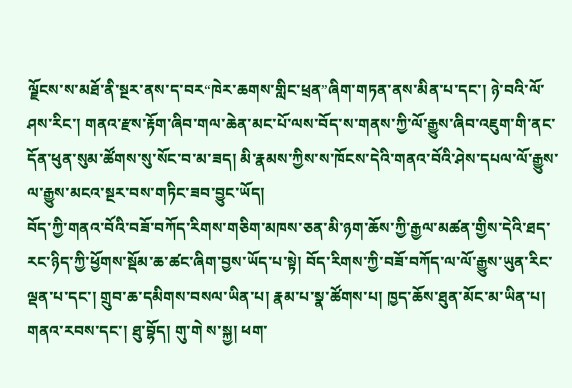ལྗོངས་ས་མཐོ་ནི་སྔར་ནས་ད་བར“ཁེར་ཆགས་གླིང་ཕྲན”ཞིག་གཏན་ནས་མིན་པ་དང་། ཉེ་བའི་ལོ་ཤས་རིང་། གནའ་རྫས་རྟོག་ཞིབ་གལ་ཆེན་མང་པོ་ལས་བོད་ས་གནས་ཀྱི་ལོ་རྒྱུས་ཞིབ་འཇུག་གི་ནང་དོན་ཕུན་སུམ་ཚོགས་སུ་སོང་བ་མ་ཟད། མི་རྣམས་ཀྱིས་ས་ཁོངས་དེའི་གནའ་བོའི་ཤེས་དཔལ་ལོ་རྒྱུས་ལ་རྒྱུས་མངའ་སྔར་བས་གཏིང་ཟབ་བྱུང་ཡོད།
བོད་ཀྱི་གནའ་བོའི་བཟོ་བཀོད་རིགས་གཅིག་མཁས་ཅན་མི་ཉག་ཆོས་ཀྱི་རྒྱལ་མཚན་གྱིས་དེའི་ཐད་རང་ཉིད་ཀྱི་ཕྱོགས་སྡོམ་ཆ་ཚང་ཞིག་བྱས་ཡོད་པ་སྟེ། བོད་རིགས་ཀྱི་བཟོ་བཀོད་ལ་ལོ་རྒྱུས་ཡུན་རིང་ལྡན་པ་དང་། གྲུབ་ཆ་དམིགས་བསལ་ཡིན་པ། རྣམ་པ་སྣ་ཚོགས་པ། ཁྱད་ཆོས་ཐུན་མོང་མ་ཡིན་པ། གནའ་རབས་དང་། ཐུ་བྷོད། གུ་གེ ས་སྐྱ། ཕག་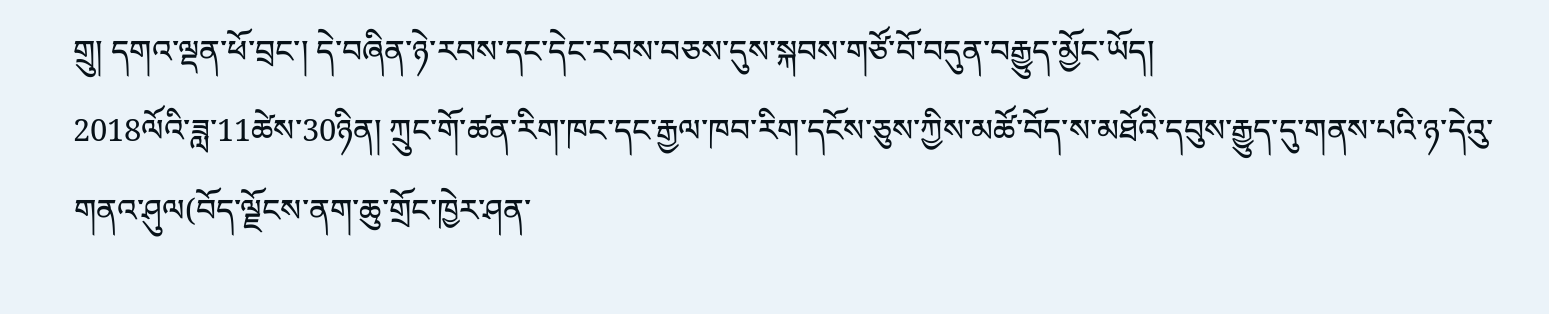གྲུ། དགའ་ལྡན་ཕོ་བྲང་། དེ་བཞིན་ཉེ་རབས་དང་དེང་རབས་བཅས་དུས་སྐབས་གཙོ་བོ་བདུན་བརྒྱུད་མྱོང་ཡོད།
2018ལོའི་ཟླ་11ཚེས་30ཉིན། ཀྲུང་གོ་ཚན་རིག་ཁང་དང་རྒྱལ་ཁབ་རིག་དངོས་ཅུས་ཀྱིས་མཚོ་བོད་ས་མཐོའི་དབུས་རྒྱུད་དུ་གནས་པའི་ཉ་དེའུ་གནའ་ཤུལ(བོད་ལྗོངས་ནག་ཆུ་གྲོང་ཁྱེར་ཤན་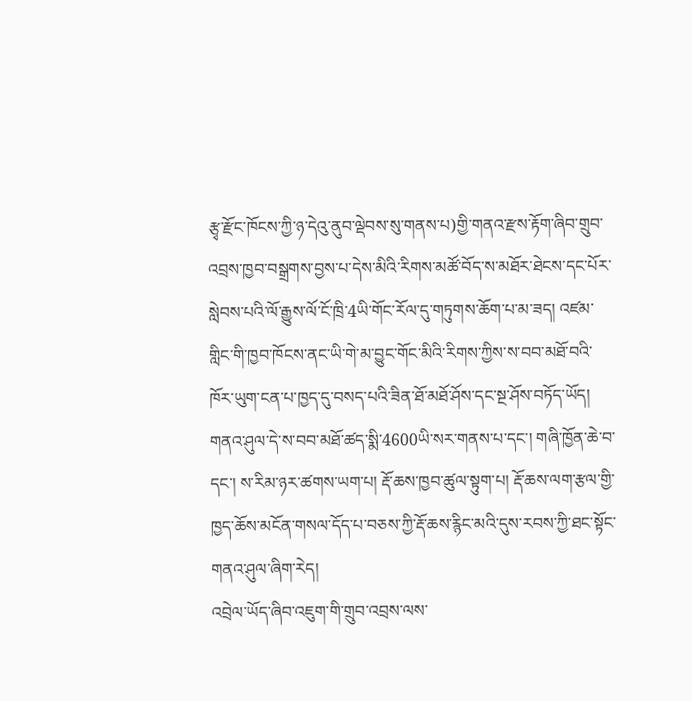རྩྭ་རྫོང་ཁོངས་ཀྱི་ཉ་དེའུ་ནུབ་ལྡེབས་སུ་གནས་པ)གྱི་གནའ་རྫས་རྟོག་ཞིབ་གྲུབ་འབྲས་ཁྱབ་བསྒྲགས་བྱས་པ་དེས་མིའི་རིགས་མཚོ་བོད་ས་མཐོར་ཐེངས་དང་པོར་སླེབས་པའི་ལོ་རྒྱུས་ལོ་ངོ་ཁྲི་4ཡི་གོང་རོལ་དུ་གཏུགས་ཆོག་པ་མ་ཟད། འཛམ་གླིང་གི་ཁྱབ་ཁོངས་ནང་ཡི་གེ་མ་བྱུང་གོང་མིའི་རིགས་ཀྱིས་ས་བབ་མཐོ་བའི་ཁོར་ཡུག་ངན་པ་ཁྱད་དུ་བསད་པའི་ཟིན་ཐོ་མཐོ་ཤོས་དང་སྔ་ཤོས་བཏོད་ཡོད། གནའ་ཤུལ་དེ་ས་བབ་མཐོ་ཚད་སྨི་4600ཡི་སར་གནས་པ་དང་། གཞི་ཁྱོན་ཆེ་བ་དང་། ས་རིམ་ཉར་ཚགས་ཡག་པ། རྡོ་ཆས་ཁྱབ་ཚུལ་སྟུག་པ། རྡོ་ཆས་ལག་རྩལ་གྱི་ཁྱད་ཆོས་མངོན་གསལ་དོད་པ་བཅས་ཀྱི་རྡོ་ཆས་རྙིང་མའི་དུས་རབས་ཀྱི་ཐང་སྟོང་གནའ་ཤུལ་ཞིག་རེད།
འབྲེལ་ཡོད་ཞིབ་འཇུག་གི་གྲུབ་འབྲས་ལས་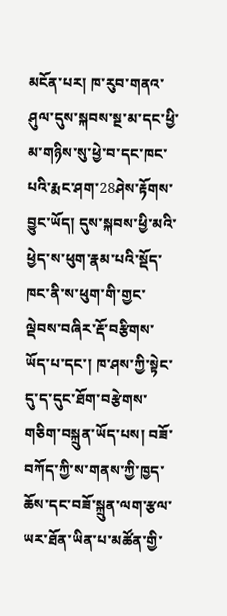མངོན་པར། ཁ་རུབ་གནའ་ཤུལ་དུས་སྐབས་སྔ་མ་དང་ཕྱི་མ་གཉིས་སུ་ཕྱེ་བ་དང་ཁང་པའི་རྨང་ཤག་28ཤེས་རྟོགས་བྱུང་ཡོད། དུས་སྐབས་ཕྱི་མའི་ཕྱེད་ས་ཕུག་རྣམ་པའི་སྡོད་ཁང་ནི་ས་ཕུག་གི་གྱང་ལྡེབས་བཞིར་རྡོ་བརྩིགས་ཡོད་པ་དང་། ཁ་ཤས་ཀྱི་སྟེང་དུ་ད་དུང་ཐོག་བརྩེགས་གཅིག་བསྐྲུན་ཡོད་པས། བཟོ་བཀོད་ཀྱི་ས་གནས་ཀྱི་ཁྱད་ཆོས་དང་བཟོ་སྐྲུན་ལག་རྩལ་ཡར་ཐོན་ཡིན་པ་མཚོན་གྱི་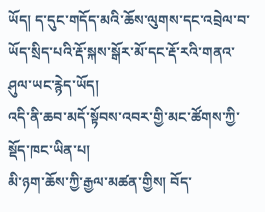ཡོད། ད་དུང་གདོད་མའི་ཆོས་ལུགས་དང་འབྲེལ་བ་ཡོད་སྲིད་པའི་རྡོ་སྐས་སྒོར་མོ་དང་རྡོ་རའི་གནའ་ཤུལ་ཡང་རྙེད་ཡོད།
འདི་ནི་ཆབ་མདོ་སྟོབས་འབར་གྱི་མང་ཚོགས་ཀྱི་སྡོད་ཁང་ཡིན་པ།
མི་ཉག་ཆོས་ཀྱི་རྒྱལ་མཚན་གྱིས། བོད་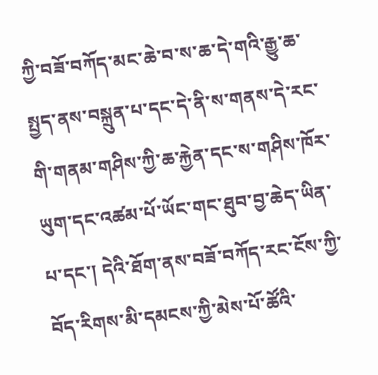ཀྱི་བཟོ་བཀོད་མང་ཆེ་བ་ས་ཆ་དེ་གའི་རྒྱུ་ཆ་སྤྱད་ནས་བསྐྲུན་པ་དང་དེ་ནི་ས་གནས་དེ་རང་གི་གནམ་གཤིས་ཀྱི་ཆ་རྐྱེན་དང་ས་གཤིས་ཁོར་ཡུག་དང་འཚམ་པོ་ཡོང་གང་ཐུབ་བྱ་ཆེད་ཡིན་པ་དང་། དེའི་ཐོག་ནས་བཟོ་བཀོད་རང་ངོས་ཀྱི་བོད་རིགས་མི་དམངས་ཀྱི་མེས་པོ་ཚོའི་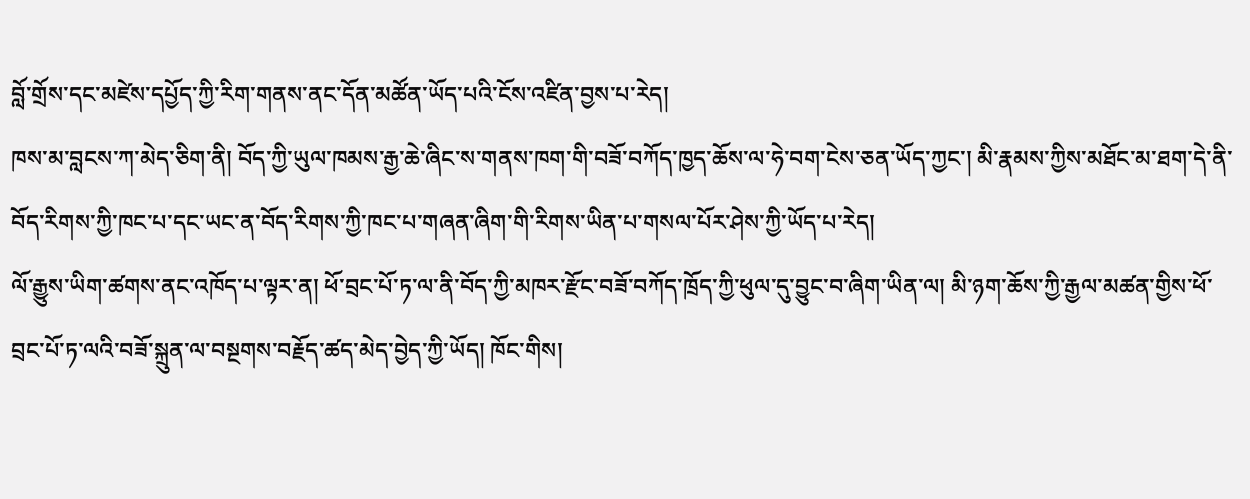བློ་གྲོས་དང་མཛེས་དཔྱོད་ཀྱི་རིག་གནས་ནང་དོན་མཚོན་ཡོད་པའི་ངོས་འཛིན་བྱས་པ་རེད།
ཁས་མ་བླངས་ཀ་མེད་ཅིག་ནི། བོད་ཀྱི་ཡུལ་ཁམས་རྒྱ་ཆེ་ཞིང་ས་གནས་ཁག་གི་བཟོ་བཀོད་ཁྱད་ཆོས་ལ་ཧེ་བག་ངེས་ཅན་ཡོད་ཀྱང་། མི་རྣམས་ཀྱིས་མཐོང་མ་ཐག་དེ་ནི་བོད་རིགས་ཀྱི་ཁང་པ་དང་ཡང་ན་བོད་རིགས་ཀྱི་ཁང་པ་གཞན་ཞིག་གི་རིགས་ཡིན་པ་གསལ་པོར་ཤེས་ཀྱི་ཡོད་པ་རེད།
ལོ་རྒྱུས་ཡིག་ཚགས་ནང་འཁོད་པ་ལྟར་ན། ཕོ་བྲང་པོ་ཏ་ལ་ནི་བོད་ཀྱི་མཁར་རྫོང་བཟོ་བཀོད་ཁྲོད་ཀྱི་ཕུལ་དུ་བྱུང་བ་ཞིག་ཡིན་ལ། མི་ཉག་ཆོས་ཀྱི་རྒྱལ་མཚན་གྱིས་ཕོ་བྲང་པོ་ཏ་ལའི་བཟོ་སྐྲུན་ལ་བསྔགས་བརྗོད་ཚད་མེད་བྱེད་ཀྱི་ཡོད། ཁོང་གིས།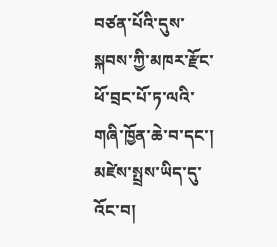བཙན་པོའི་དུས་སྐབས་ཀྱི་མཁར་རྫོང་ཕོ་བྲང་པོ་ཏ་ལའི་གཞི་ཁྱོན་ཆེ་བ་དང་། མཛེས་སྤྲས་ཡིད་དུ་འོང་བ།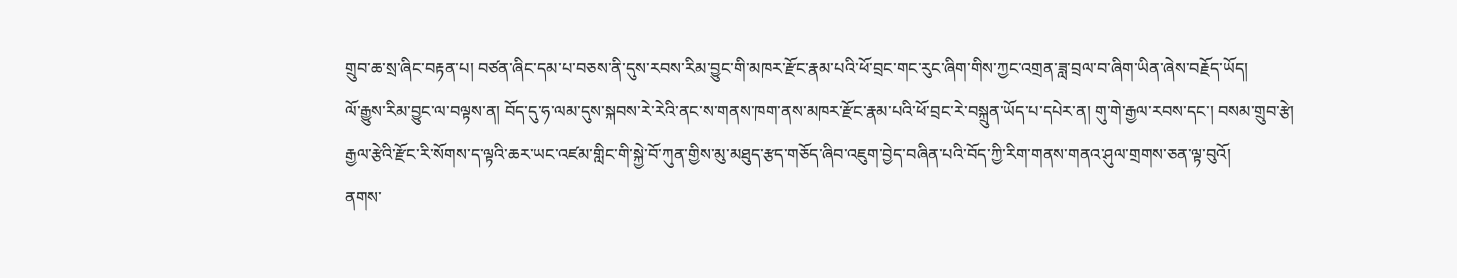གྲུབ་ཆ་སྲ་ཞིང་བརྟན་པ། བཙན་ཞིང་དམ་པ་བཅས་ནི་དུས་རབས་རིམ་བྱུང་གི་མཁར་རྫོང་རྣམ་པའི་ཕོ་བྲང་གང་རུང་ཞིག་གིས་ཀྱང་འགྲན་ཟླ་བྲལ་བ་ཞིག་ཡིན་ཞེས་བརྗོད་ཡོད།
ལོ་རྒྱུས་རིམ་བྱུང་ལ་བལྟས་ན། བོད་དུ་ཧ་ལམ་དུས་སྐབས་རེ་རེའི་ནང་ས་གནས་ཁག་ནས་མཁར་རྫོང་རྣམ་པའི་ཕོ་བྲང་རེ་བསྐྲུན་ཡོད་པ་དཔེར་ན། གུ་གེ་རྒྱལ་རབས་དང་། བསམ་གྲུབ་རྩེ། རྒྱལ་རྩེའི་རྫོང་རི་སོགས་ད་ལྟའི་ཆར་ཡང་འཛམ་གླིང་གི་སྐྱེ་བོ་ཀུན་གྱིས་མུ་མཐུད་རྩད་གཅོད་ཞིབ་འཇུག་བྱེད་བཞིན་པའི་བོད་ཀྱི་རིག་གནས་གནའ་ཤུལ་གྲགས་ཅན་ལྟ་བུའོ།
ནགས་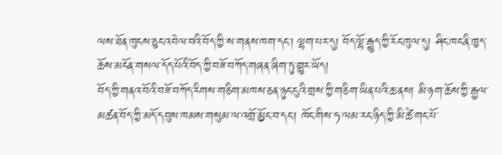ལས་ཐོན་ཁུངས་ཅུང་འབེལ་བའི་བོད་ཀྱི་ས་གནས་ཁག་དང་། ལྷག་པར་དུ། བོད་ལྷོ་རྒྱུད་ཀྱི་རོང་ཁུལ་དུ། ཤིང་ཁང་ནི་ཁྱད་ཆོས་མངོན་གསལ་དོད་པོའི་བོད་ཀྱི་བཟོ་བཀོད་གཞན་ཞིག་ཏུ་གྱུར་ཡོད།
བོད་ཀྱི་གནའ་བོའི་བཟོ་བཀོད་རིགས་གཅིག་མཁས་ཅན་ཉུང་ངུའི་གྲས་ཀྱི་གཅིག་ཡིན་པའི་ཆ་ནས། མི་ཉག་ཆོས་ཀྱི་རྒྱལ་མཚན་བོད་ཀྱི་མདོ་དབུས་ཁམས་གསུམ་ལ་འགྲོ་མྱོང་བ་དང་། ཁོང་གིས་ཧ་ལམ་རང་ཉིད་ཀྱི་མི་ཚེ་གང་པོ་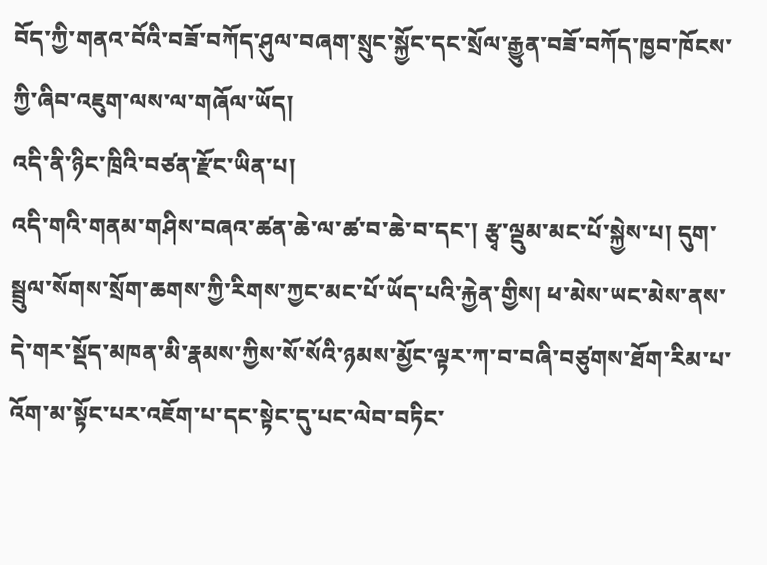བོད་ཀྱི་གནའ་བོའི་བཟོ་བཀོད་ཤུལ་བཞག་སྲུང་སྐྱོང་དང་སྲོལ་རྒྱུན་བཟོ་བཀོད་ཁྱབ་ཁོངས་ཀྱི་ཞིབ་འཇུག་ལས་ལ་གཞོལ་ཡོད།
འདི་ནི་ཉིང་ཁྲིའི་བཙན་རྫོང་ཡིན་པ།
འདི་གའི་གནམ་གཤིས་བཞའ་ཚན་ཆེ་ལ་ཚ་བ་ཆེ་བ་དང་། རྩྭ་ལྡུམ་མང་པོ་སྐྱེས་པ། དུག་སྦྲུལ་སོགས་སྲོག་ཆགས་ཀྱི་རིགས་ཀྱང་མང་པོ་ཡོད་པའི་རྐྱེན་གྱིས། ཕ་མེས་ཡང་མེས་ནས་དེ་གར་སྡོད་མཁན་མི་རྣམས་ཀྱིས་སོ་སོའི་ཉམས་མྱོང་ལྟར་ཀ་བ་བཞི་བཙུགས་ཐོག་རིམ་པ་འོག་མ་སྟོང་པར་འཇོག་པ་དང་སྟེང་དུ་པང་ལེབ་བཏིང་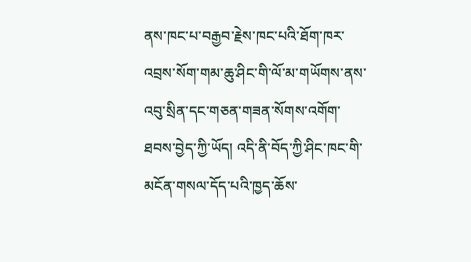ནས་ཁང་པ་བརྒྱབ་རྗེས་ཁང་པའི་ཐོག་ཁར་འབྲས་སོག་གམ་ཆུ་ཤིང་གི་ལོ་མ་གཡོགས་ནས་འབུ་སྲིན་དང་གཅན་གཟན་སོགས་འགོག་ཐབས་བྱེད་ཀྱི་ཡོད། འདི་ནི་བོད་ཀྱི་ཤིང་ཁང་གི་མངོན་གསལ་དོད་པའི་ཁྱད་ཆོས་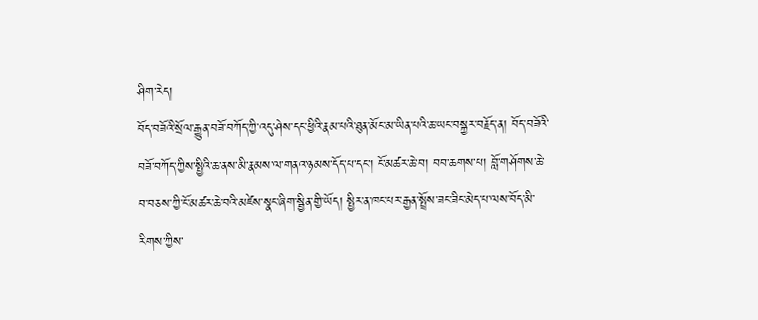ཤིག་རེད།
བོད་བཟོའི་སྲོལ་རྒྱུན་བཟོ་བཀོད་ཀྱི་འདུ་ཤེས་དང་ཕྱིའི་རྣམ་པའི་ཐུན་མོང་མ་ཡིན་པའི་ཆ་ཡང་བསྐྱར་བརྗོད་ན། བོད་བཟོའི་བཟོ་བཀོད་ཀྱིས་སྤྱིའི་ཆ་ནས་མི་རྣམས་ལ་གནའ་ཉམས་དོད་པ་དང་། ངོ་མཚར་ཆེ་བ། བབ་ཆགས་པ། བློ་གཤོགས་ཆེ་བ་བཅས་ཀྱི་ངོ་མཚར་ཆེ་བའི་མཛེས་སྣང་ཞིག་སྦྱིན་གྱི་ཡོད། སྤྱིར་ན་ཁང་པར་རྒྱན་སྤྲོས་ཟང་ཟིང་མེད་པ་ལས་བོད་མི་རིགས་ཀྱིས་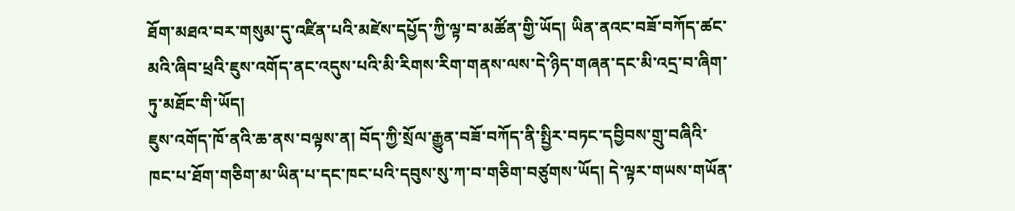ཐོག་མཐའ་བར་གསུམ་དུ་འཛིན་པའི་མཛེས་དཔྱོད་ཀྱི་ལྟ་བ་མཚོན་གྱི་ཡོད། ཡིན་ནའང་བཟོ་བཀོད་ཚང་མའི་ཞིབ་ཕྲའི་ཇུས་འགོད་ནང་འདུས་པའི་མི་རིགས་རིག་གནས་ལས་དེ་ཉིད་གཞན་དང་མི་འདྲ་བ་ཞིག་ཏུ་མཐོང་གི་ཡོད།
ཇུས་འགོད་ཁོ་ནའི་ཆ་ནས་བལྟས་ན། བོད་ཀྱི་སྲོལ་རྒྱུན་བཟོ་བཀོད་ནི་སྤྱིར་བཏང་དབྱིབས་གྲུ་བཞིའི་ཁང་པ་ཐོག་གཅིག་མ་ཡིན་པ་དང་ཁང་པའི་དབུས་སུ་ཀ་བ་གཅིག་བཙུགས་ཡོད། དེ་ལྟར་གཡས་གཡོན་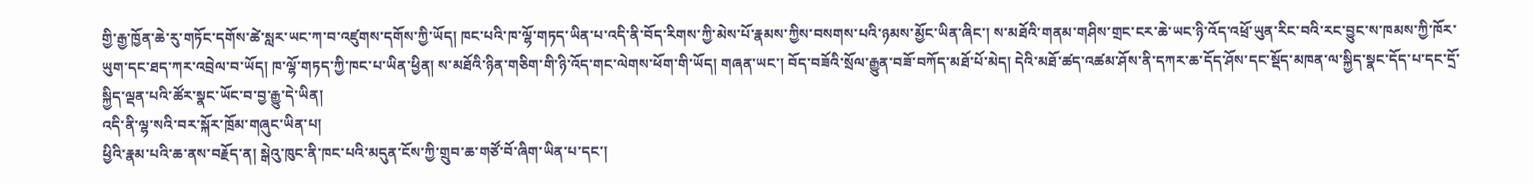གྱི་རྒྱ་ཁྱོན་ཆེ་རུ་གཏོང་དགོས་ཚེ་སླར་ཡང་ཀ་བ་འཛུགས་དགོས་ཀྱི་ཡོད། ཁང་པའི་ཁ་ལྷོ་གཏད་ཡིན་པ་འདི་ནི་བོད་རིགས་ཀྱི་མེས་པོ་རྣམས་ཀྱིས་བསགས་པའི་ཉམས་མྱོང་ཡིན་ཞིང་། ས་མཐོའི་གནམ་གཤིས་གྲང་ངར་ཆེ་ཡང་ཉི་འོད་འཕྲོ་ཡུན་རིང་བའི་རང་བྱུང་ས་ཁམས་ཀྱི་ཁོར་ཡུག་དང་ཐད་ཀར་འབྲེལ་བ་ཡོད། ཁ་ལྷོ་གཏད་ཀྱི་ཁང་པ་ཡིན་ཕྱིན། ས་མཐོའི་ཉིན་གཅིག་གི་ཉི་འོད་གང་ལེགས་ཕོག་གི་ཡོད། གཞན་ཡང་། བོད་བཟོའི་སྲོལ་རྒྱུན་བཟོ་བཀོད་མཐོ་པོ་མེད། དེའི་མཐོ་ཚད་འཚམ་ཤོས་ནི་དཀར་ཆ་དོད་ཤོས་དང་སྡོད་མཁན་ལ་སྐྱིད་སྣང་དོད་པ་དང་དྲོ་སྐྱིད་ལྡན་པའི་ཚོར་སྣང་ཡོང་བ་བྱ་རྒྱུ་དེ་ཡིན།
འདི་ནི་ལྷ་སའི་བར་སྐོར་ཁྲོམ་གཞུང་ཡིན་པ།
ཕྱིའི་རྣམ་པའི་ཆ་ནས་བརྗོད་ན། སྒེའུ་ཁུང་ནི་ཁང་པའི་མདུན་ངོས་ཀྱི་གྲུབ་ཆ་གཙོ་བོ་ཞིག་ཡིན་པ་དང་།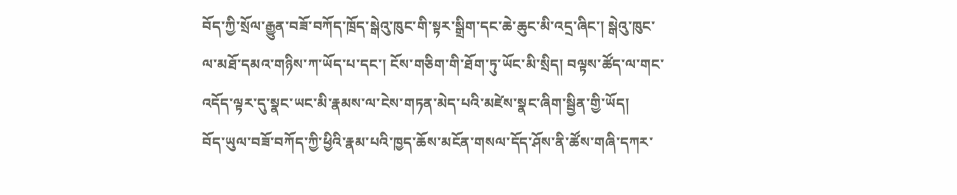བོད་ཀྱི་སྲོལ་རྒྱུན་བཟོ་བཀོད་ཁྲོད་སྒེའུ་ཁུང་གི་སྟར་སྒྲིག་དང་ཆེ་ཆུང་མི་འདྲ་ཞིང་། སྒེའུ་ཁུང་ལ་མཐོ་དམའ་གཉིས་ཀ་ཡོད་པ་དང་། ངོས་གཅིག་གི་ཐོག་ཏུ་ཡོང་མི་སྲིད། བལྟས་ཚོད་ལ་གང་འདོད་ལྟར་དུ་སྣང་ཡང་མི་རྣམས་ལ་ངེས་གཏན་མེད་པའི་མཛེས་སྣང་ཞིག་སྦྱིན་གྱི་ཡོད།
བོད་ཡུལ་བཟོ་བཀོད་ཀྱི་ཕྱིའི་རྣམ་པའི་ཁྱད་ཆོས་མངོན་གསལ་དོད་ཤོས་ནི་ཚོས་གཞི་དཀར་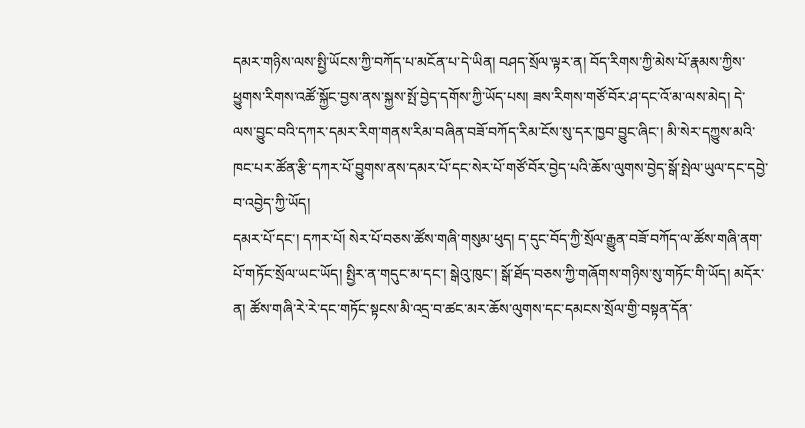དམར་གཉིས་ལས་སྤྱི་ཡོངས་ཀྱི་བཀོད་པ་མངོན་པ་དེ་ཡིན། བཤད་སྲོལ་ལྟར་ན། བོད་རིགས་ཀྱི་མེས་པོ་རྣམས་ཀྱིས་ཕྱུགས་རིགས་འཚོ་སྐྱོང་བྱས་ནས་སྐྱས་སྤོ་བྱེད་དགོས་ཀྱི་ཡོད་པས། ཟས་རིགས་གཙོ་བོར་ཤ་དང་འོ་མ་ལས་མེད། དེ་ལས་བྱུང་བའི་དཀར་དམར་རིག་གནས་རིམ་བཞིན་བཟོ་བཀོད་རིམ་ངོས་སུ་དར་ཁྱབ་བྱུང་ཞིང་། མི་སེར་དཀྱུས་མའི་ཁང་པར་ཚོན་རྩི་དཀར་པོ་བྱུགས་ནས་དམར་པོ་དང་སེར་པོ་གཙོ་བོར་བྱེད་པའི་ཆོས་ལུགས་བྱེད་སྒོ་སྤེལ་ཡུལ་དང་དབྱེ་བ་འབྱེད་ཀྱི་ཡོད།
དམར་པོ་དང་། དཀར་པོ། སེར་པོ་བཅས་ཚོས་གཞི་གསུམ་ཕུད། ད་དུང་བོད་ཀྱི་སྲོལ་རྒྱུན་བཟོ་བཀོད་ལ་ཚོས་གཞི་ནག་པོ་གཏོང་སྲོལ་ཡང་ཡོད། སྤྱིར་ན་གདུང་མ་དང་། སྒེའུ་ཁུང་། སྒོ་ཐོད་བཅས་ཀྱི་གཞོགས་གཉིས་སུ་གཏོང་གི་ཡོད། མདོར་ན། ཚོས་གཞི་རེ་རེ་དང་གཏོང་སྟངས་མི་འདྲ་བ་ཚང་མར་ཆོས་ལུགས་དང་དམངས་སྲོལ་གྱི་བསྟན་དོན་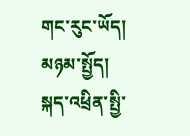གང་རུང་ཡོད།
མཉམ་སྤྱོད།
སྐད་འཕྲིན་སྤྱི་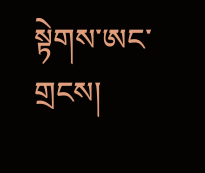སྟེགས་ཨང་གྲངས།